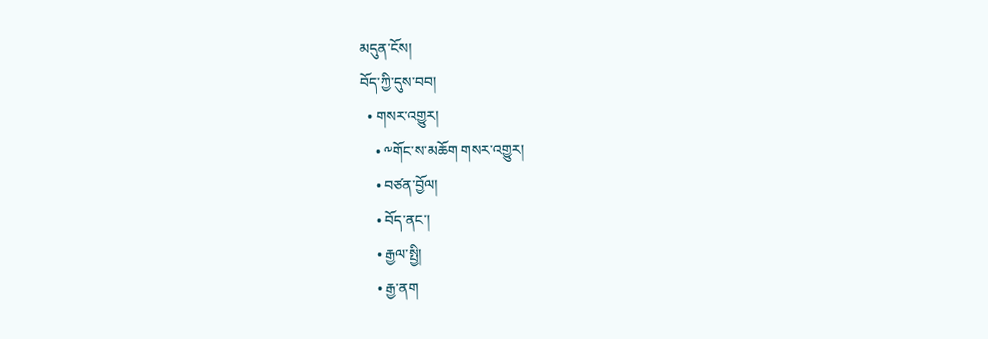མདུན་ངོས།
བོད་ཀྱི་དུས་བབ།
  • གསར་འགྱུར།
    • ༸གོང་ས་མཆོག གསར་འགྱུར།
    • བཙན་བྱོལ།
    • བོད་ནང་།
    • རྒྱལ་སྤྱི།
    • རྒྱ་ནག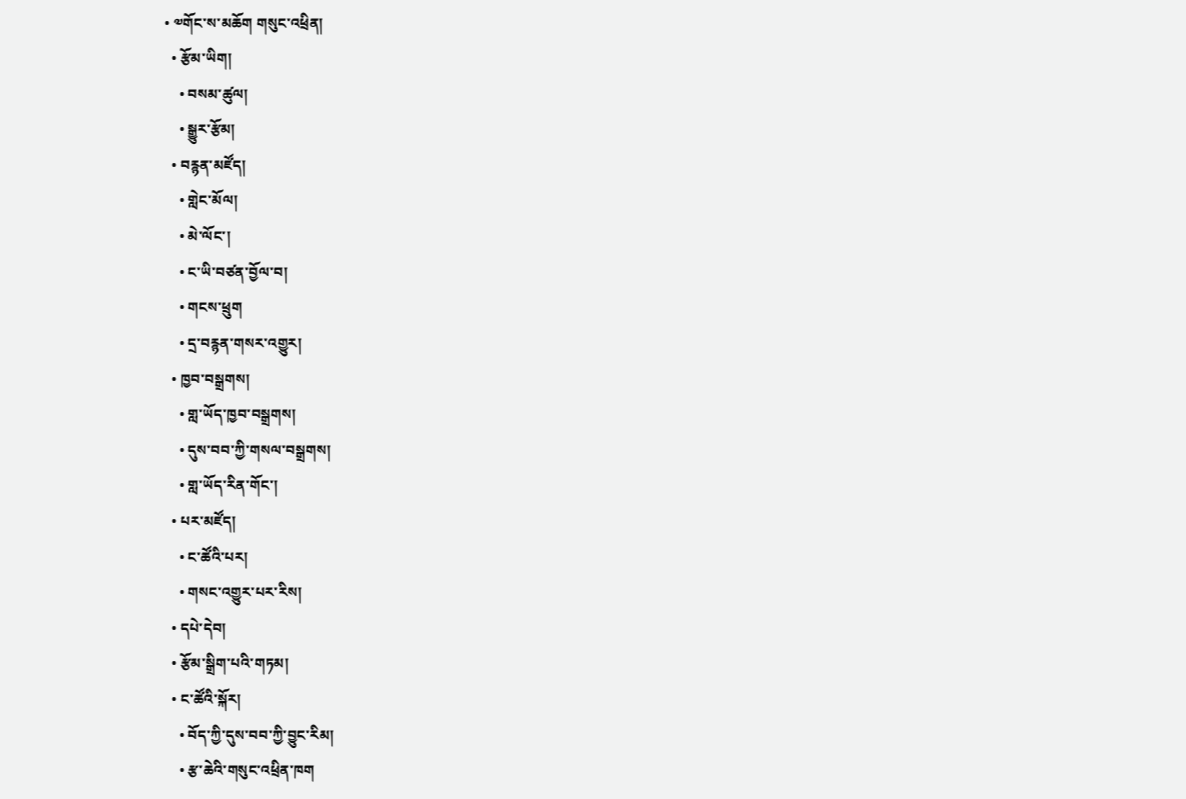• ༧གོང་ས་མཆོག གསུང་འཕྲིན།
  • རྩོམ་ཡིག།
    • བསམ་ཚུལ།
    • སྒྱུར་རྩོམ།
  • བརྙན་མཛོད།
    • གླེང་མོལ།
    • མེ་ལོང་།
    • ང་ཡི་བཙན་བྱོལ་བ།
    • གངས་ཕྲུག
    • དྲ་བརྙན་གསར་འགྱུར།
  • ཁྱབ་བསྒྲགས།
    • གླ་ཡོད་ཁྱབ་བསྒྲགས།
    • དུས་བབ་ཀྱི་གསལ་བསྒྲགས།
    • གླ་ཡོད་རིན་གོང་།
  • པར་མཛོད།
    • ང་ཚོའི་པར།
    • གསང་འགྱུར་པར་རིས།
  • དཔེ་དེབ།
  • རྩོམ་སྒྲིག་པའི་གཏམ།
  • ང་ཚོའི་སྐོར།
    • བོད་ཀྱི་དུས་བབ་ཀྱི་བྱུང་རིམ།
    • རྩ་ཆེའི་གསུང་འཕྲིན་ཁག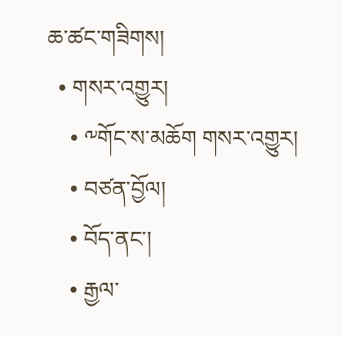ཆ་ཚང་གཟིགས།
  • གསར་འགྱུར།
    • ༸གོང་ས་མཆོག གསར་འགྱུར།
    • བཙན་བྱོལ།
    • བོད་ནང་།
    • རྒྱལ་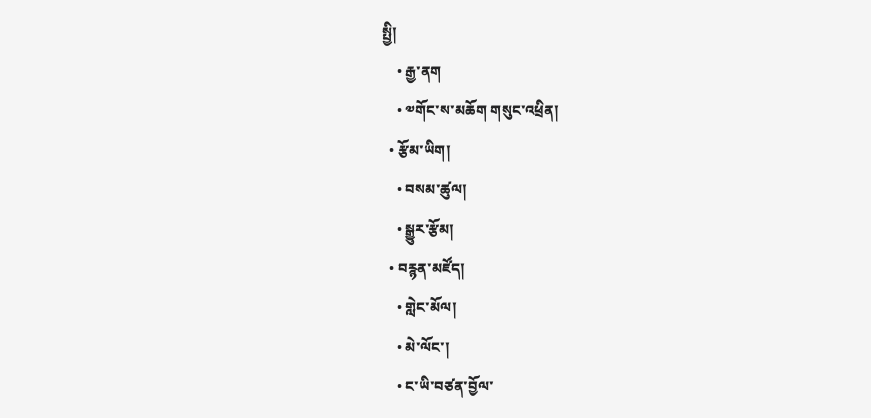སྤྱི།
    • རྒྱ་ནག
    • ༧གོང་ས་མཆོག གསུང་འཕྲིན།
  • རྩོམ་ཡིག།
    • བསམ་ཚུལ།
    • སྒྱུར་རྩོམ།
  • བརྙན་མཛོད།
    • གླེང་མོལ།
    • མེ་ལོང་།
    • ང་ཡི་བཙན་བྱོལ་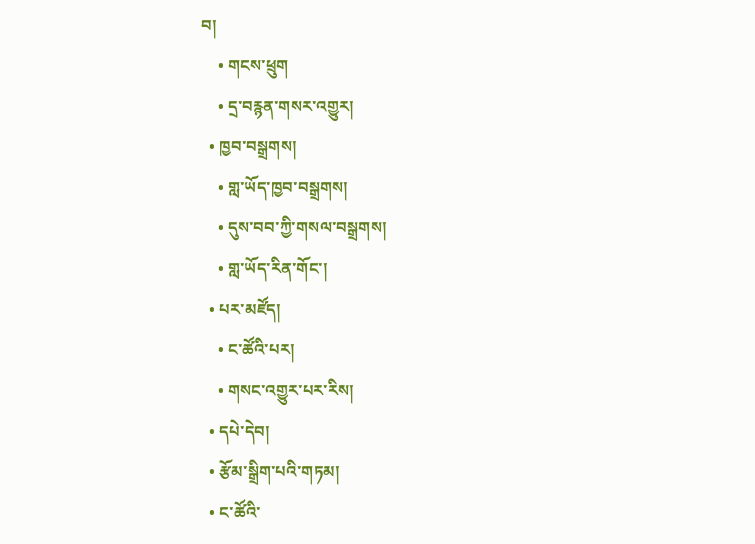བ།
    • གངས་ཕྲུག
    • དྲ་བརྙན་གསར་འགྱུར།
  • ཁྱབ་བསྒྲགས།
    • གླ་ཡོད་ཁྱབ་བསྒྲགས།
    • དུས་བབ་ཀྱི་གསལ་བསྒྲགས།
    • གླ་ཡོད་རིན་གོང་།
  • པར་མཛོད།
    • ང་ཚོའི་པར།
    • གསང་འགྱུར་པར་རིས།
  • དཔེ་དེབ།
  • རྩོམ་སྒྲིག་པའི་གཏམ།
  • ང་ཚོའི་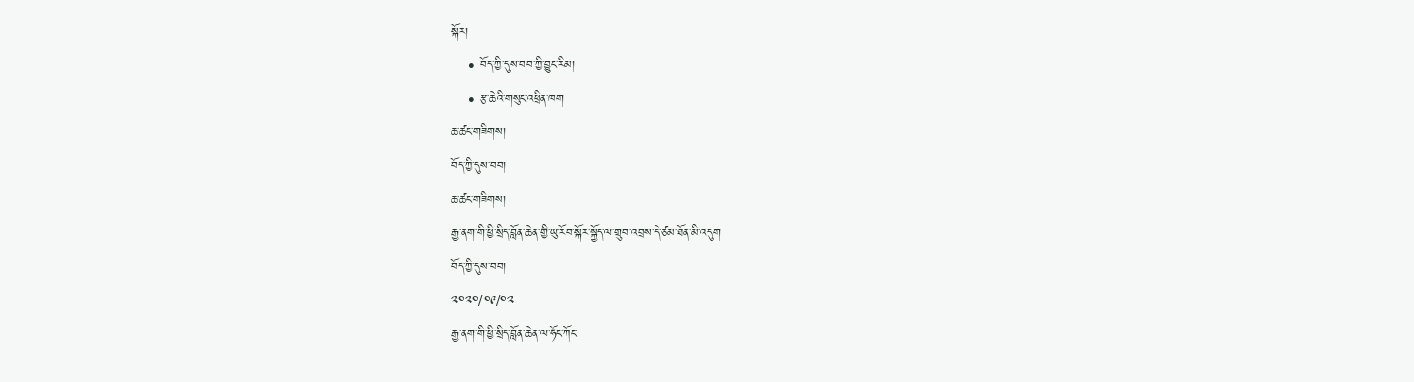སྐོར།
    • བོད་ཀྱི་དུས་བབ་ཀྱི་བྱུང་རིམ།
    • རྩ་ཆེའི་གསུང་འཕྲིན་ཁག
ཆ་ཚང་གཟིགས།
བོད་ཀྱི་དུས་བབ།
ཆ་ཚང་གཟིགས།
རྒྱ་ནག་གི་ཕྱི་སྲིད་བློན་ཆེན་གྱི་ཡུ་རོབ་སྐོར་སྐྱོད་ལ་གྲུབ་འབྲས་དེ་ཙམ་ཐོན་མི་འདུག
བོད་ཀྱི་དུས་བབ།
༢༠༢༠/༠༩/༠༢
རྒྱ་ནག་གི་ཕྱི་སྲིད་བློན་ཆེན་ལ་ཧོང་ཀོང་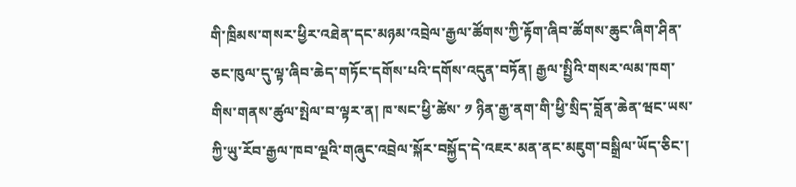གི་ཁྲིམས་གསར་ཕྱིར་འཐེན་དང་མཉམ་འབྲེལ་རྒྱལ་ཚོགས་ཀྱི་རྟོག་ཞིབ་ཚོགས་ཆུང་ཞིག་ཤིན་ཅང་ཁུལ་དུ་ལྟ་ཞིབ་ཆེད་གཏོང་དགོས་པའི་དགོས་འདུན་བཏོན། རྒྱལ་སྤྱིའི་གསར་ལམ་ཁག་གིས་གནས་ཚུལ་སྤེལ་བ་ལྟར་ན། ཁ་སང་ཕྱི་ཚེས་ ༡ ཉིན་རྒྱ་ནག་གི་ཕྱི་སྲིད་བློན་ཆེན་ཝང་ཡས་ཀྱི་ཡུ་རོབ་རྒྱལ་ཁབ་ལྔའི་གཞུང་འབྲེལ་སྐོར་བསྐྱོད་དེ་འཇར་མན་ནང་མཇུག་བསྒྲིལ་ཡོད་ཅིང་།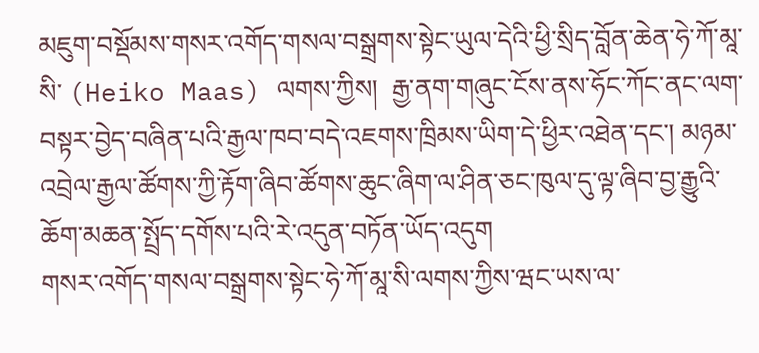མཇུག་བསྡོམས་གསར་འགོད་གསལ་བསྒྲགས་སྟེང་ཡུལ་དེའི་ཕྱི་སྲིད་བློན་ཆེན་ཧེ་ཀོ་མཱ་སི་ (Heiko Maas) ལགས་ཀྱིས།  རྒྱ་ནག་གཞུང་ངོས་ནས་ཧོང་ཀོང་ནང་ལག་བསྟར་བྱེད་བཞིན་པའི་རྒྱལ་ཁབ་བདེ་འཇགས་ཁྲིམས་ཡིག་དེ་ཕྱིར་འཐེན་དང་། མཉམ་འབྲེལ་རྒྱལ་ཚོགས་ཀྱི་རྟོག་ཞིབ་ཚོགས་ཆུང་ཞིག་ལ་ཤིན་ཅང་ཁུལ་དུ་ལྟ་ཞིབ་བྱ་རྒྱུའི་ཆོག་མཆན་སྤྲོད་དགོས་པའི་རེ་འདུན་བཏོན་ཡོད་འདུག
གསར་འགོད་གསལ་བསྒྲགས་སྟེང་ཧེ་ཀོ་མཱ་སི་ལགས་ཀྱིས་ཝང་ཡས་ལ་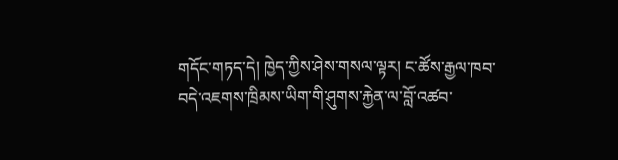གདོང་གཏད་དེ། ཁྱེད་ཀྱིས་ཤེས་གསལ་ལྟར། ང་ཚོས་རྒྱལ་ཁབ་བདེ་འཇགས་ཁྲིམས་ཡིག་གི་ཤུགས་རྐྱེན་ལ་བློ་འཚབ་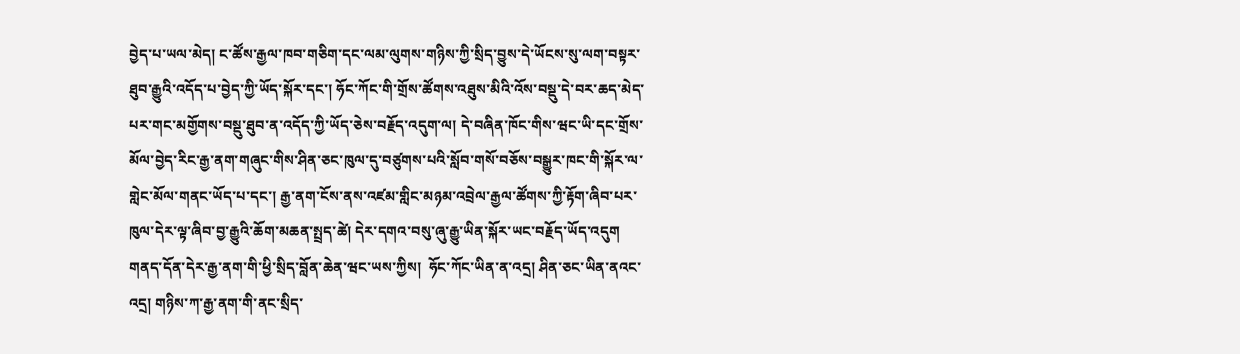བྱེད་པ་ཡལ་མེད། ང་ཚོས་རྒྱལ་ཁབ་གཅིག་དང་ལམ་ལུགས་གཉིས་ཀྱི་སྲིད་བྱུས་དེ་ཡོངས་སུ་ལག་བསྟར་ཐུབ་རྒྱུའི་འདོད་པ་བྱེད་ཀྱི་ཡོད་སྐོར་དང་། ཧོང་ཀོང་གི་གྲོས་ཚོགས་འཐུས་མིའི་འོས་བསྡུ་དེ་བར་ཆད་མེད་པར་གང་མགྱོགས་བསྡུ་ཐུབ་ན་འདོད་ཀྱི་ཡོད་ཅེས་བརྗོད་འདུག་ལ། དེ་བཞིན་ཁོང་གིས་ཝང་ཡི་དང་གྲོས་མོལ་བྱེད་རིང་རྒྱ་ནག་གཞུང་གིས་ཤིན་ཅང་ཁུལ་དུ་བཙུགས་པའི་སློབ་གསོ་བཅོས་བསྒྱུར་ཁང་གི་སྐོར་ལ་གླེང་མོལ་གནང་ཡོད་པ་དང་། རྒྱ་ནག་ངོས་ནས་འཛམ་གླིང་མཉམ་འབྲེལ་རྒྱལ་ཚོགས་ཀྱི་རྟོག་ཞིབ་པར་ཁུལ་དེར་ལྟ་ཞིབ་བྱ་རྒྱུའི་ཆོག་མཆན་སྤྲད་ཚེ། དེར་དགའ་བསུ་ཞུ་རྒྱུ་ཡིན་སྐོར་ཡང་བརྗོད་ཡོད་འདུག གནད་དོན་དེར་རྒྱ་ནག་གི་ཕྱི་སྲིད་བློན་ཆེན་ཝང་ཡས་ཀྱིས།  ཧོང་ཀོང་ཡིན་ན་འདྲ། ཤིན་ཅང་ཡིན་ནའང་འདྲ། གཉིས་ཀ་རྒྱ་ནག་གི་ནང་སྲིད་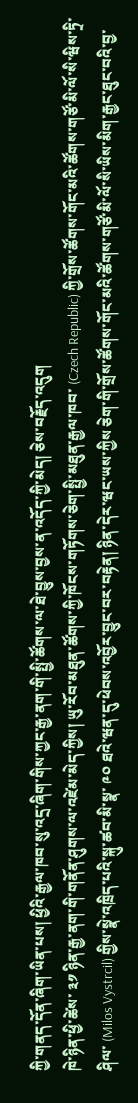ཀྱི་གནད་དོན་ཞིག་ཡིན་པས། ཕྱིའི་རྒྱལ་ཁབ་སུ་འདྲ་ཞིག་གིས་ཀྱང་རྒྱ་ནག་གི་སྤྱི་ཚོགས་ལ་ཐེ་བྱུས་བྱས་ན་འདོད་ཀྱི་མེད། ཅེས་བརྗོད་འདུག
ཁེ་ཉིན་ཕྱི་ཚེས་ ༣༡ ཉིན་རྒྱ་ནག་གི་གནོན་ཤུགས་ལ་འཛེམ་མེད་ཀྱིས། ཡུ་རོབ་མཐུན་ཚོགས་ཀྱི་ཁོངས་གཏོགས་ཅེག་སྤྱི་མཐུན་རྒྱལ་ཁབ་ (Czech Republic) ཀྱི་གྲོས་ཚོགས་གོང་མའི་ཚོགས་གཙོ་མི་ལོ་སི་ཝིས་ཏྲི་ཤིལ་ (Milos Vystrcil) གྱིས་སྣེ་འཁྲིད་པའི་སྐུ་ཚབ་མི་སྣ་ ༩༠ ཐའེ་ཝན་དུ་ཕེབས་འབྱོར་བྱུང་བར་བརྟེན། ཉིན་དེར་ཝང་ཡས་ཀྱིས ཅེག་གི་གྲོས་ཚོགས་གོང་མའི་ཚོགས་གཙོ་མི་ལོ་སི་ཡིས་མིག་རྒྱང་ཐུང་བའི་བྱ་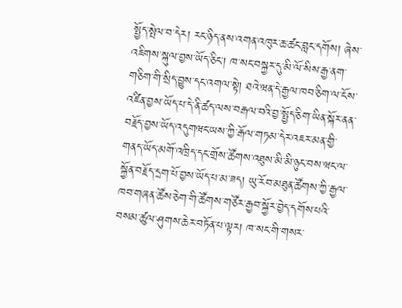སྤྱོད་སྤེལ་བ་དེར། རང་ཉིད་ནས་འགན་འཁུར་ཆ་ཚང་བླང་དགོས། ཞེས་འཇིགས་སྐུལ་བྱས་ཡོད་ཅིང་། ཁ་སང་བསྐྱར་དུ་མི་ལོ་སིས་རྒྱ་ནག་གཅིག་གི་སྲིད་བྱུས་དང་འགལ་སྟེ། ཐའེ་ཝན་དེ་རྒྱལ་ཁབ་ཅིག་ལ་ངོས་འཛིན་བྱས་ཡོད་པ་དེ་ནི་ཚད་ལས་བརྒལ་བའི་བྱ་སྤྱོད་ཅིག་ཡིན་སྐོར་ནན་བརྗོད་བྱས་ཡོད་འདུགཝང་ཡས་ཀྱི་རྒོལ་གཏམ་དེར་འཇར་མན་གྱི་གནད་ཡོད་མགོ་འཁྲིད་དང་གྲོས་ཚོགས་འཐུས་མི་མི་ཉུང་བས་ཝང་ལ་སྐྱོན་བརྗོད་དྲག་པོ་བྱས་ཡོད་པ་མ་ཟད། ཡུ་རོབ་མཐུན་ཚོགས་ཀྱི་རྒྱལ་ཁབ་གཞན་ཚོས་ཅེག་གི་ཚོགས་གཙོར་རྒྱབ་སྐྱོར་བྱེད་དགོས་པའི་བསམ་ཚུལ་ཤུགས་ཆེར་བཏོན་པ་ལྟར། ཁ་སང་གི་གསར་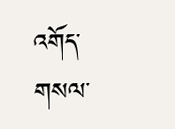འགོད་གསལ་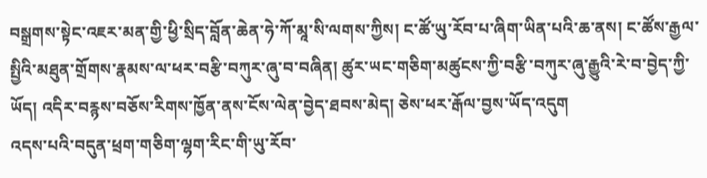བསྒྲགས་སྟེང་འཇར་མན་གྱི་ཕྱི་སྲིད་བློན་ཆེན་ཧེ་ཀོ་མཱ་སི་ལགས་ཀྱིས། ང་ཚོ་ཡུ་རོབ་པ་ཞིག་ཡིན་པའི་ཆ་ནས། ང་ཚོས་རྒྱལ་སྤྱིའི་མཐུན་གྲོགས་རྣམས་ལ་ཕར་བརྩི་བཀུར་ཞུ་བ་བཞིན། ཚུར་ཡང་གཅིག་མཚུངས་ཀྱི་བརྩི་བཀུར་ཞུ་རྒྱུའི་རེ་བ་བྱེད་ཀྱི་ཡོད། འདིར་བརྙས་བཅོས་རིགས་ཁྱོན་ནས་ངོས་ལེན་བྱེད་ཐབས་མེད། ཅེས་ཕར་རྒོལ་བྱས་ཡོད་འདུག
འདས་པའི་བདུན་ཕྲག་གཅིག་ལྷག་རིང་གི་ཡུ་རོབ་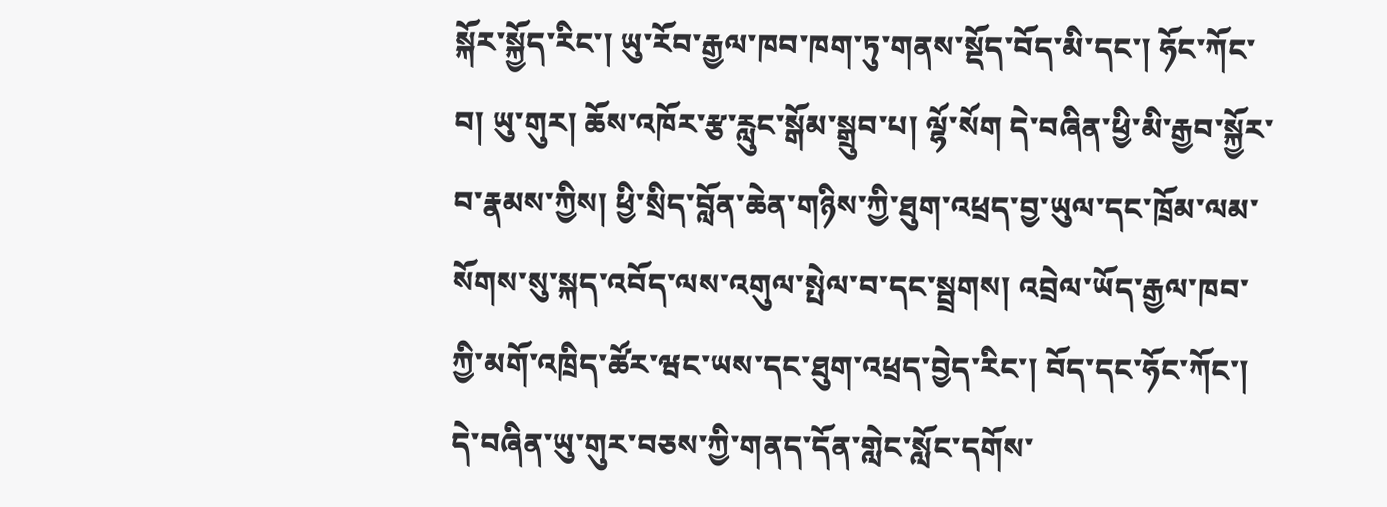སྐོར་སྐྱོད་རིང་། ཡུ་རོབ་རྒྱལ་ཁབ་ཁག་ཏུ་གནས་སྡོད་བོད་མི་དང་། ཧོང་ཀོང་བ། ཡུ་གུར། ཆོས་འཁོར་རྩ་རླུང་སྒོམ་སྒྲུབ་པ། ལྷོ་སོག དེ་བཞིན་ཕྱི་མི་རྒྱབ་སྐྱོར་བ་རྣམས་ཀྱིས། ཕྱི་སྲིད་བློན་ཆེན་གཉིས་ཀྱི་ཐུག་འཕྲད་བྱ་ཡུལ་དང་ཁྲོམ་ལམ་སོགས་སུ་སྐད་འབོད་ལས་འགུལ་སྤེལ་བ་དང་སྦྲགས། འབྲེལ་ཡོད་རྒྱལ་ཁབ་ཀྱི་མགོ་འཁྲིད་ཚོར་ཝང་ཡས་དང་ཐུག་འཕྲད་བྱེད་རིང་། བོད་དང་ཧོང་ཀོང་།  དེ་བཞིན་ཡུ་གུར་བཅས་ཀྱི་གནད་དོན་གླེང་སློང་དགོས་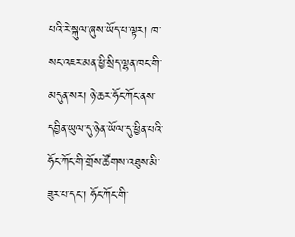པའི་རེ་སྐུལ་ཞུས་ཡོད་པ་ལྟར། ཁ་སང་འཇར་མན་ཕྱི་སྲིད་ལྷན་ཁང་གི་མདུན་སར། ཉེ་ཆར་ཧོང་ཀོང་ནས་དབྱིན་ཡུལ་དུ་ཉེན་ཡོལ་དུ་ཕྱིན་པའི་ཧོང་ཀོང་གི་གྲོས་ཚོགས་འཐུས་མི་ཟུར་པ་དང་། ཧོང་ཀོང་གི་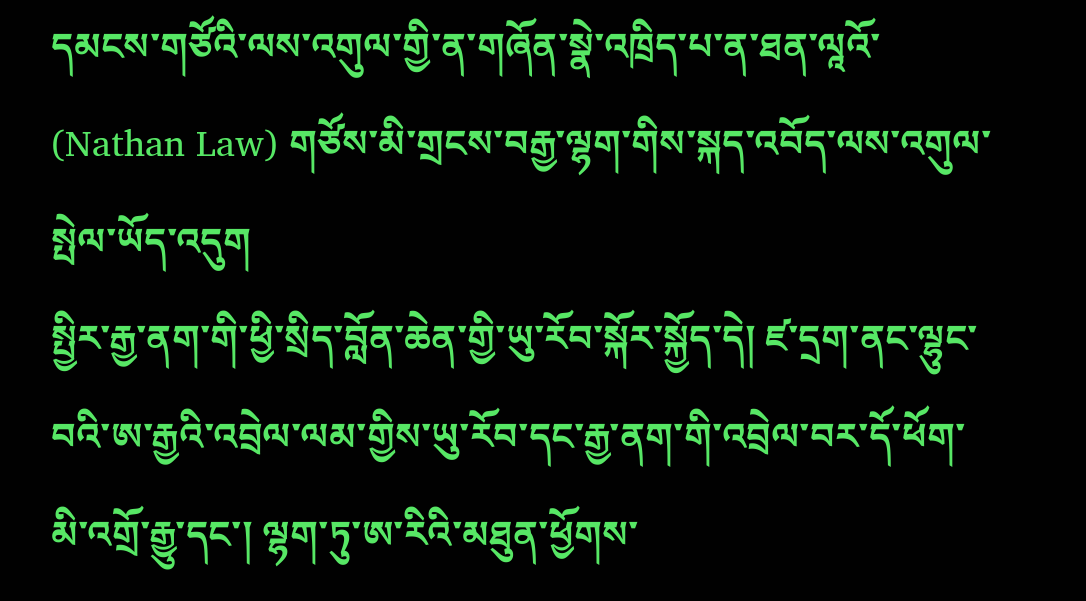དམངས་གཙོའི་ལས་འགུལ་གྱི་ན་གཞོན་སྣེ་འཁྲིད་པ་ན་ཐན་ལཱའོ་ (Nathan Law) གཙོས་མི་གྲངས་བརྒྱ་ལྷག་གིས་སྐད་འབོད་ལས་འགུལ་སྤེལ་ཡོད་འདུག
སྤྱིར་རྒྱ་ནག་གི་ཕྱི་སྲིད་བློན་ཆེན་གྱི་ཡུ་རོབ་སྐོར་སྐྱོད་དེ། ཛ་དྲག་ནང་ལྷུང་བའི་ཨ་རྒྱའི་འབྲེལ་ལམ་གྱིས་ཡུ་རོབ་དང་རྒྱ་ནག་གི་འབྲེལ་བར་དོ་ཕོག་མི་འགྲོ་རྒྱུ་དང་། ལྷག་ཏུ་ཨ་རིའི་མཐུན་ཕྱོགས་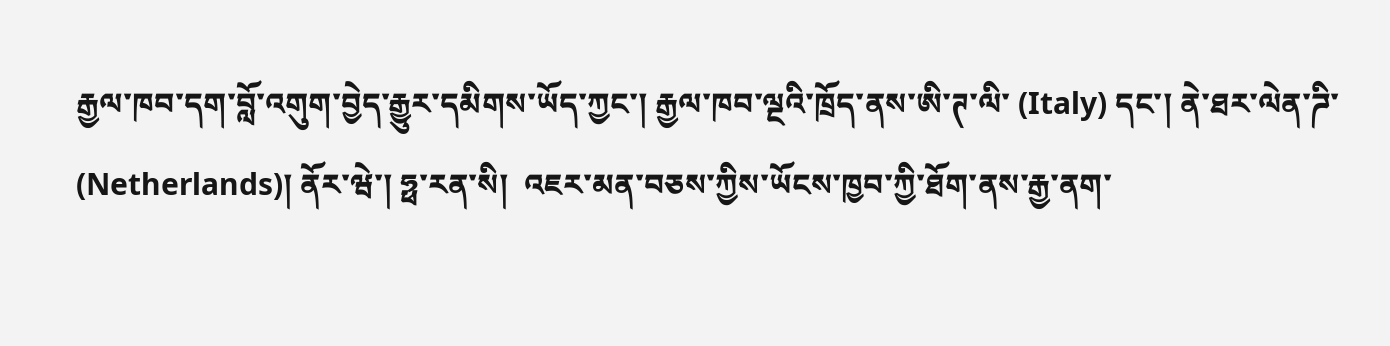རྒྱལ་ཁབ་དག་བློ་འགུག་བྱེད་རྒྱུར་དམིགས་ཡོད་ཀྱང་། རྒྱལ་ཁབ་ལྔའི་ཁྲོད་ནས་ཨི་ཊ་ལི་ (Italy) དང་། ནེ་ཐར་ལེན་ཌི་ (Netherlands)། ནོར་ཝེ་། ཧྥ་རན་སི།  འཇར་མན་བཅས་ཀྱིས་ཡོངས་ཁྱབ་ཀྱི་ཐོག་ནས་རྒྱ་ནག་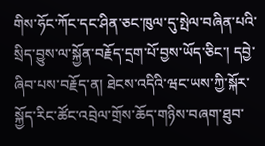གིས་ཧོང་ཀོང་དང་ཤིན་ཅང་ཁུལ་དུ་སྤེལ་བཞིན་པའི་སྲིད་བྱུས་ལ་སྐྱོན་བརྗོད་དྲག་པོ་བྱས་ཡོད་ཅིང་། དབྱེ་ཞིབ་པས་བརྗོད་ན། ཐེངས་འདིའི་ཝང་ཡས་ཀྱི་སྐོར་སྐྱོད་རིང་ཚོང་འབྲེལ་གྲོས་ཆོད་གཉིས་བཞག་ཐུབ་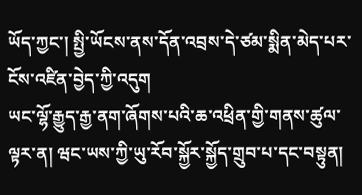ཡོད་ཀྱང་། སྤྱི་ཡོངས་ནས་དོན་འབྲས་དེ་ཙམ་སྨིན་མེད་པར་ངོས་འཛིན་བྱེད་ཀྱི་འདུག
ཡང་ལྷོ་རྒྱུད་རྒྱ་ནག་ཞོགས་པའི་ཆ་འཕྲིན་གྱི་གནས་ཚུལ་ལྟར་ན། ཝང་ཡས་ཀྱི་ཡུ་རོབ་སྐྱོར་སྐྱོད་གྲུབ་པ་དང་བསྟུན།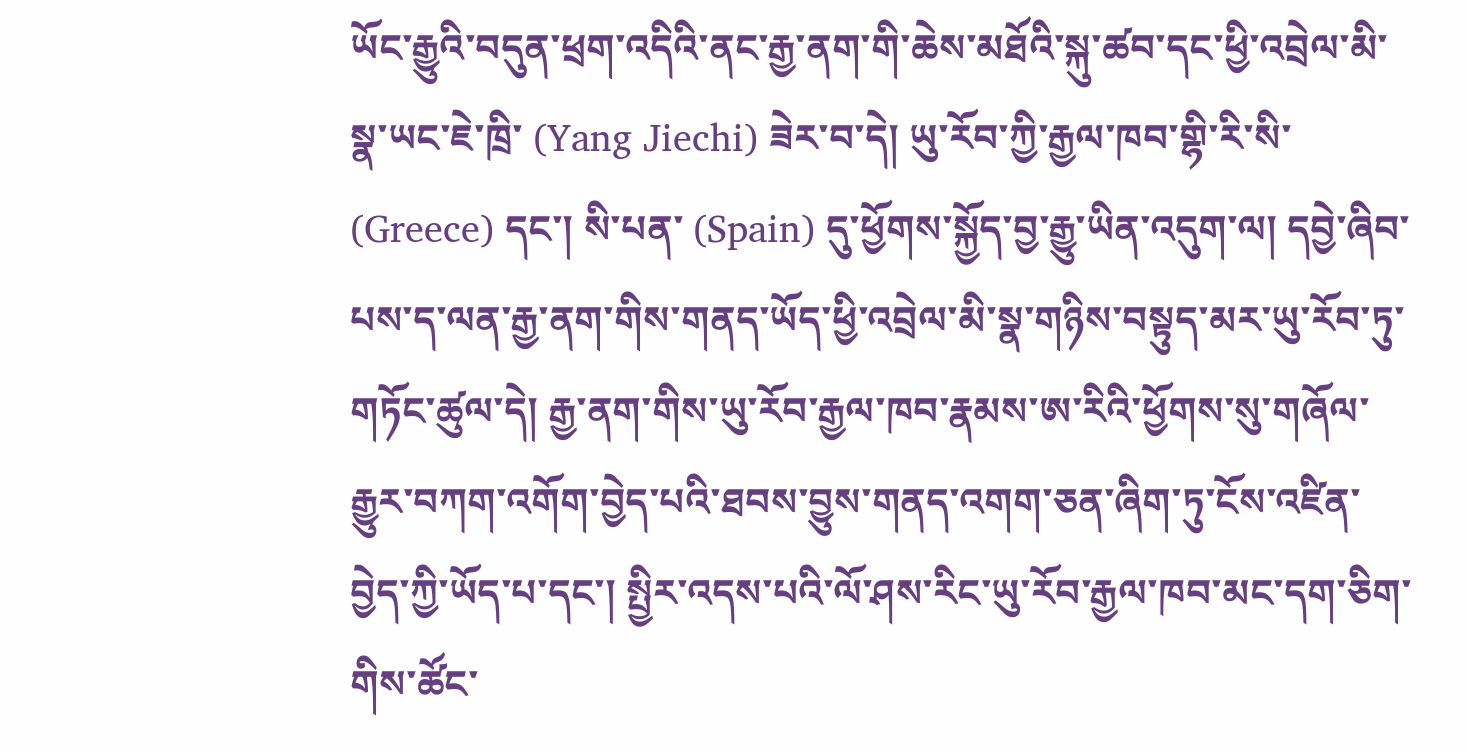ཡོང་རྒྱུའི་བདུན་ཕྲག་འདིའི་ནང་རྒྱ་ནག་གི་ཆེས་མཐོའི་སྐུ་ཚབ་དང་ཕྱི་འབྲེལ་མི་སྣ་ཡང་ཇེ་ཁྲི་ (Yang Jiechi) ཟེར་བ་དེ། ཡུ་རོབ་ཀྱི་རྒྱལ་ཁབ་གྷི་རི་སི་ (Greece) དང་། སི་པན་ (Spain) དུ་ཕྱོགས་སྐྱོད་བྱ་རྒྱུ་ཡིན་འདུག་ལ། དབྱེ་ཞིབ་པས་ད་ལན་རྒྱ་ནག་གིས་གནད་ཡོད་ཕྱི་འབྲེལ་མི་སྣ་གཉིས་བསྟུད་མར་ཡུ་རོབ་ཏུ་གཏོང་ཚུལ་དེ། རྒྱ་ནག་གིས་ཡུ་རོབ་རྒྱལ་ཁབ་རྣམས་ཨ་རིའི་ཕྱོགས་སུ་གཞོལ་རྒྱུར་བཀག་འགོག་བྱེད་པའི་ཐབས་བྱུས་གནད་འགག་ཅན་ཞིག་ཏུ་ངོས་འཛིན་བྱེད་ཀྱི་ཡོད་པ་དང་། སྤྱིར་འདས་པའི་ལོ་ཤས་རིང་ཡུ་རོབ་རྒྱལ་ཁབ་མང་དག་ཅིག་གིས་ཚོང་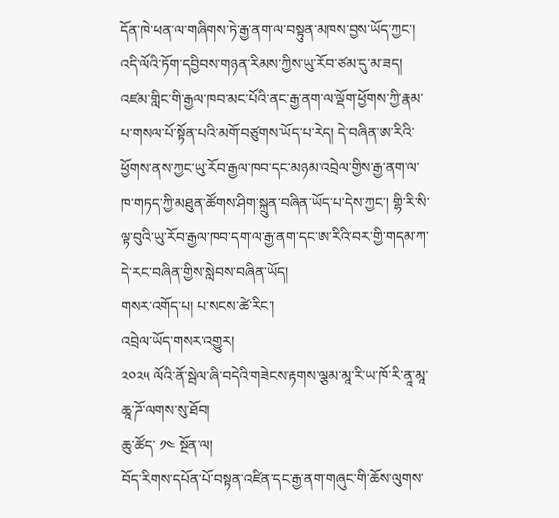དོན་ཁེ་ཕན་ལ་གཞིགས་ཏེ་རྒྱ་ནག་ལ་བསྟུན་མཁས་བྱས་ཡོད་ཀྱང་། འདི་ལོའི་ཏོག་དབྱིབས་གཉན་རིམས་ཀྱིས་ཡུ་རོབ་ཙམ་དུ་མ་ཟད། འཛམ་གླིང་གི་རྒྱལ་ཁབ་མང་པོའི་ནང་རྒྱ་ནག་ལ་ལྡོག་ཕྱོགས་ཀྱི་རྣམ་པ་གསལ་པོ་སྟོན་པའི་མགོ་བཙུགས་ཡོད་པ་རེད། དེ་བཞིན་ཨ་རིའི་ཕྱོགས་ནས་ཀྱང་ཡུ་རོབ་རྒྱལ་ཁབ་དང་མཉམ་འབྲེལ་གྱིས་རྒྱ་ནག་ལ་ཁ་གཏད་ཀྱི་མཐུན་ཚོགས་ཤིག་སྐྲུན་བཞིན་ཡོད་པ་དེས་ཀྱང་། གྷི་རི་སི་ལྟ་བུའི་ཡུ་རོབ་རྒྱལ་ཁབ་དག་ལ་རྒྱ་ནག་དང་ཨ་རིའི་བར་གྱི་གདམ་ཀ་དེ་རང་བཞིན་གྱིས་སླེབས་བཞིན་ཡོད།
གསར་འགོད་པ། པ་སངས་ཚེ་རིང་།
འབྲེལ་ཡོད་གསར་འགྱུར།
༢༠༢༥ ལོའི་ནོ་སྦེལ་ཞི་བདེའི་གཟེངས་རྟགས་ལྕམ་མཱ་རི་ཡ་ཁོ་རི་ནཱ་མཱ་ཆཱ་ཌོ་ལགས་སུ་ཐོབ།
ཆུ་ཚོད་ ༡༤ སྔོན་ལ།
བོད་རིགས་དཔོན་པོ་བསྟན་འཛིན་དང་རྒྱ་ནག་གཞུང་གི་ཆོས་ལུགས་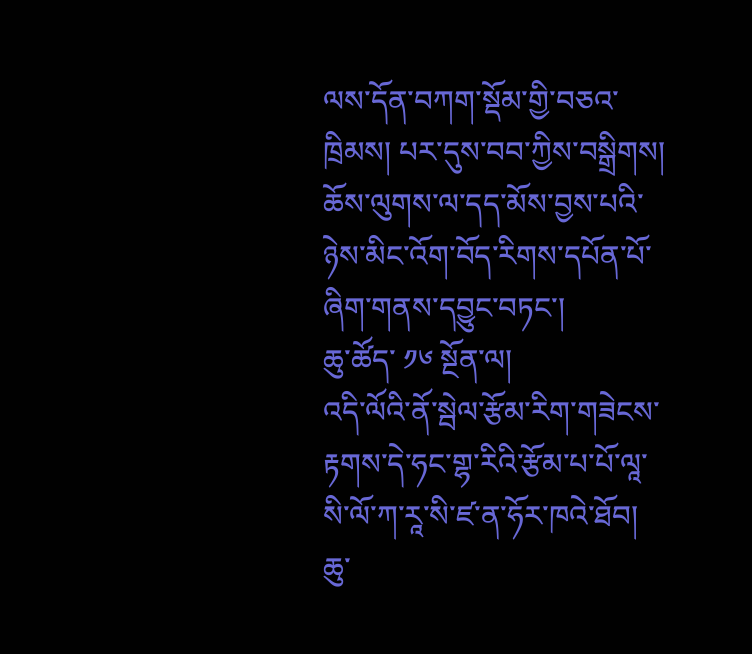ལས་དོན་བཀག་སྡོམ་གྱི་བཅའ་ཁྲིམས། པར་དུས་བབ་ཀྱིས་བསྒྲིགས།
ཆོས་ལུགས་ལ་དད་མོས་བྱས་པའི་ཉེས་མིང་འོག་བོད་རིགས་དཔོན་པོ་ཞིག་གནས་དབྱུང་བཏང་།
ཆུ་ཚོད་ ༡༦ སྔོན་ལ།
འདི་ལོའི་ནོ་སྦེལ་རྩོམ་རིག་གཟེངས་རྟགས་དེ་ཧང་གྷ་རིའི་རྩོམ་པ་པོ་ལཱ་སི་ལོ་ཀ་རཱ་སི་ཛ་ན་ཧོར་ཁའེ་ཐོབ།
ཆུ་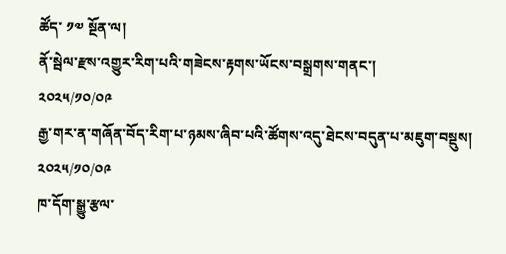ཚོད་ ༡༧ སྔོན་ལ།
ནོ་སྦེལ་རྫས་འགྱུར་རིག་པའི་གཟེངས་རྟགས་ཡོངས་བསྒྲགས་གནང་།
༢༠༢༥/༡༠/༠༩
རྒྱ་གར་ན་གཞོན་བོད་རིག་པ་ཉམས་ཞིབ་པའི་ཚོགས་འདུ་ཐེངས་བདུན་པ་མཇུག་བསྡུས།
༢༠༢༥/༡༠/༠༩
ཁ་དོག་སྒྱུ་རྩལ་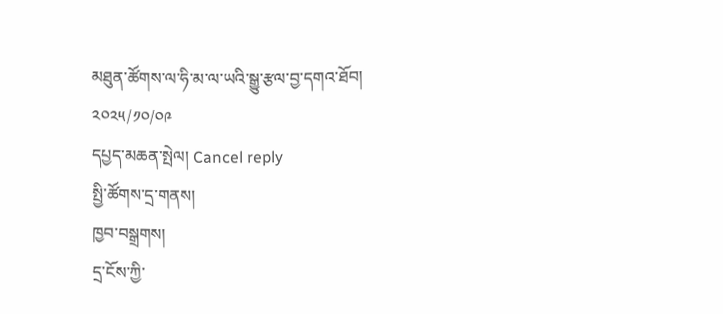མཐུན་ཚོགས་ལ་ཧི་མ་ལ་ཡའི་སྒྱུ་རྩལ་བྱ་དགའ་ཐོབ།
༢༠༢༥/༡༠/༠༩
དཔྱད་མཆན་སྤེལ། Cancel reply
སྤྱི་ཚོགས་དྲ་གནས།
ཁྱབ་བསྒྲགས།
དྲ་ངོས་ཀྱི་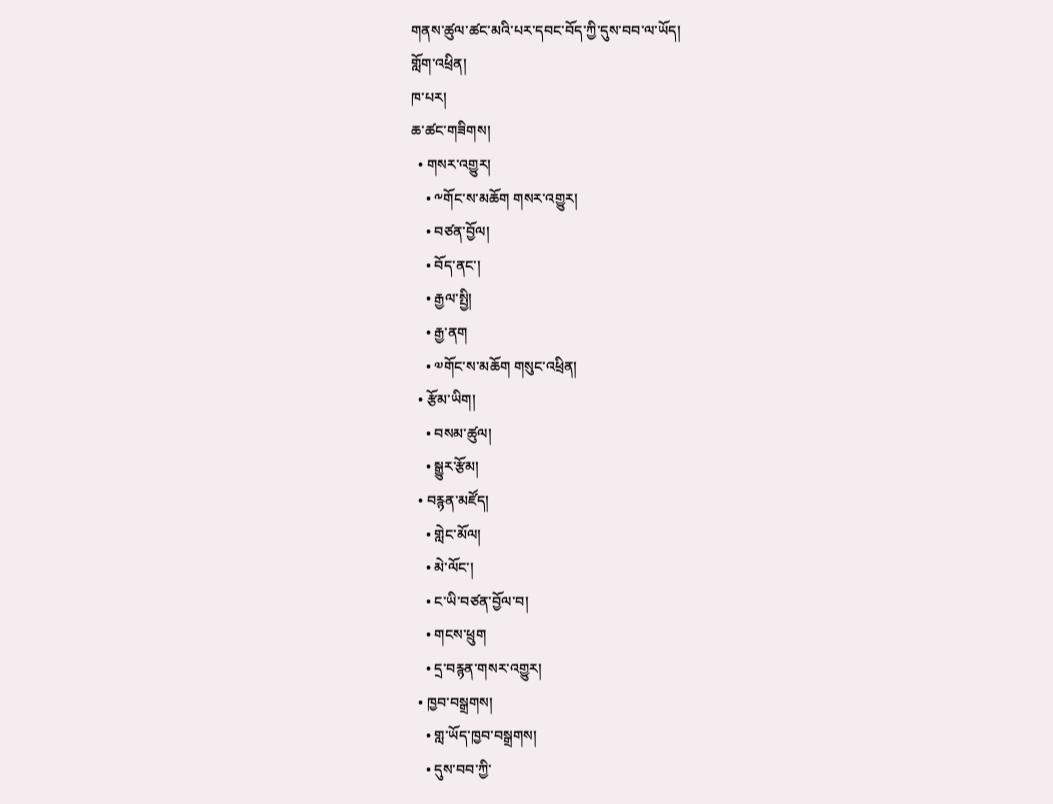གནས་ཚུལ་ཚང་མའི་པར་དབང་བོད་ཀྱི་དུས་བབ་ལ་ཡོད།
གློག་འཕྲིན།
ཁ་པར།
ཆ་ཚང་གཟིགས།
  • གསར་འགྱུར།
    • ༸གོང་ས་མཆོག གསར་འགྱུར།
    • བཙན་བྱོལ།
    • བོད་ནང་།
    • རྒྱལ་སྤྱི།
    • རྒྱ་ནག
    • ༧གོང་ས་མཆོག གསུང་འཕྲིན།
  • རྩོམ་ཡིག།
    • བསམ་ཚུལ།
    • སྒྱུར་རྩོམ།
  • བརྙན་མཛོད།
    • གླེང་མོལ།
    • མེ་ལོང་།
    • ང་ཡི་བཙན་བྱོལ་བ།
    • གངས་ཕྲུག
    • དྲ་བརྙན་གསར་འགྱུར།
  • ཁྱབ་བསྒྲགས།
    • གླ་ཡོད་ཁྱབ་བསྒྲགས།
    • དུས་བབ་ཀྱི་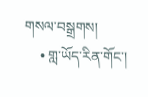གསལ་བསྒྲགས།
    • གླ་ཡོད་རིན་གོང་།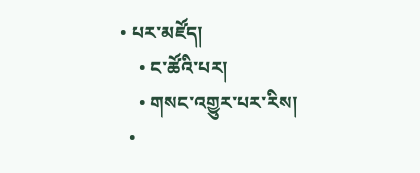• པར་མཛོད།
    • ང་ཚོའི་པར།
    • གསང་འགྱུར་པར་རིས།
  •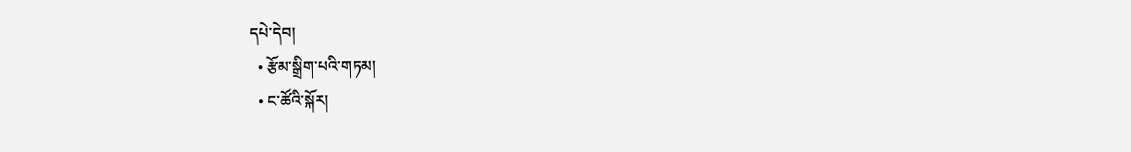དཔེ་དེབ།
  • རྩོམ་སྒྲིག་པའི་གཏམ།
  • ང་ཚོའི་སྐོར།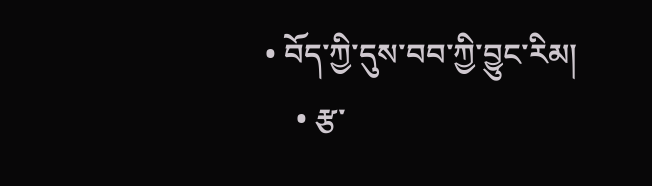• བོད་ཀྱི་དུས་བབ་ཀྱི་བྱུང་རིམ།
    • རྩ་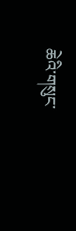ཆེའི་གསུང་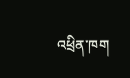འཕྲིན་ཁག